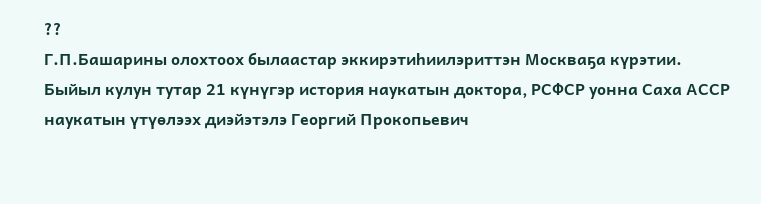??
Г.П.Башарины олохтоох былаастар эккирэтиһиилэриттэн Москваҕа күрэтии.
Быйыл кулун тутар 21 күнүгэр история наукатын доктора, РСФСР уонна Саха АССР наукатын үтүөлээх диэйэтэлэ Георгий Прокопьевич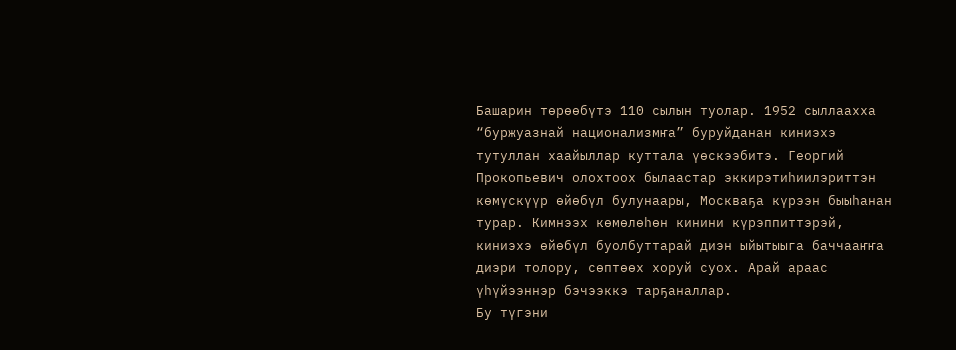Башарин төрөөбүтэ 110 сылын туолар. 1952 сыллаахха “буржуазнай национализмҥа” буруйданан киниэхэ тутуллан хаайыллар куттала үөскээбитэ. Георгий Прокопьевич олохтоох былаастар эккирэтиһиилэриттэн көмүскүүр өйөбүл булунаары, Москваҕа күрээн быыһанан турар. Кимнээх көмөлөһөн кинини күрэппиттэрэй, киниэхэ өйөбүл буолбуттарай диэн ыйытыыга баччааҥҥа диэри толору, сөптөөх хоруй суох. Арай араас үһүйээннэр бэчээккэ тарҕаналлар.
Бу түгэни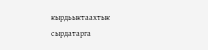кырдьыктаахтык сырдатарга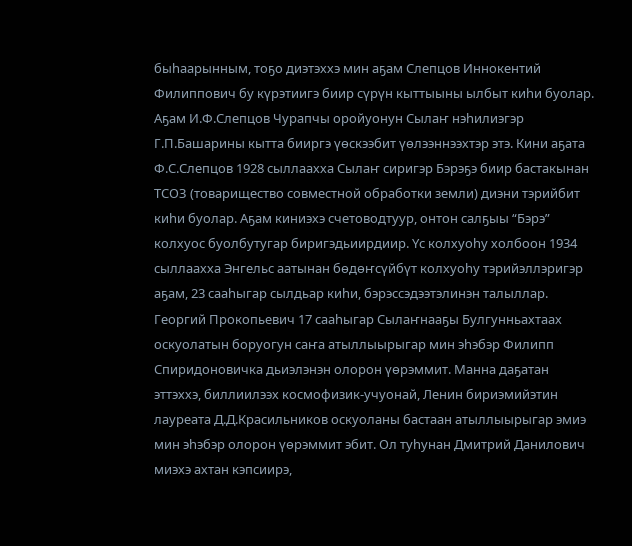быһаарынным, тоҕо диэтэххэ мин аҕам Слепцов Иннокентий Филиппович бу күрэтиигэ биир сүрүн кыттыыны ылбыт киһи буолар.
Аҕам И.Ф.Слепцов Чурапчы оройуонун Сылаҥ нэһилиэгэр Г.П.Башарины кытта бииргэ үөскээбит үөлээннээхтэр этэ. Кини аҕата Ф.С.Слепцов 1928 сыллаахха Сылаҥ сиригэр Бэрэҕэ биир бастакынан ТСОЗ (товарищество совместной обработки земли) диэни тэрийбит киһи буолар. Аҕам киниэхэ счетоводтуур, онтон салҕыы “Бэрэ” колхуос буолбутугар биригэдьиирдиир. Үс колхуоһу холбоон 1934 сыллаахха Энгельс аатынан бөдөҥсүйбүт колхуоһу тэрийэллэригэр аҕам, 23 сааһыгар сылдьар киһи, бэрэссэдээтэлинэн талыллар.
Георгий Прокопьевич 17 сааһыгар Сылаҥнааҕы Булгунньахтаах оскуолатын боруогун саҥа атыллыырыгар мин эһэбэр Филипп Спиридоновичка дьиэлэнэн олорон үөрэммит. Манна даҕатан эттэххэ, биллиилээх космофизик-учуонай, Ленин бириэмийэтин лауреата Д.Д.Красильников оскуоланы бастаан атыллыырыгар эмиэ мин эһэбэр олорон үөрэммит эбит. Ол туһунан Дмитрий Данилович миэхэ ахтан кэпсиирэ,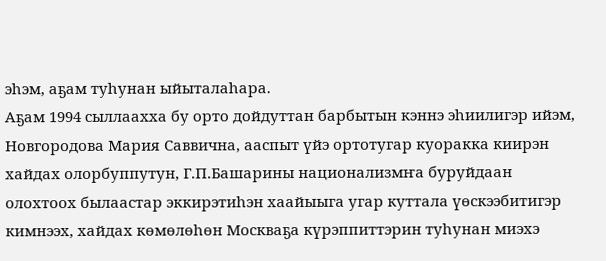эһэм, аҕам туһунан ыйыталаһара.
Аҕам 1994 сыллаахха бу орто дойдуттан барбытын кэннэ эһиилигэр ийэм, Новгородова Мария Саввична, ааспыт үйэ ортотугар куоракка киирэн хайдах олорбуппутун, Г.П.Башарины национализмҥа буруйдаан олохтоох былаастар эккирэтиһэн хаайыыга угар куттала үөскээбитигэр кимнээх, хайдах көмөлөһөн Москваҕа күрэппиттэрин туһунан миэхэ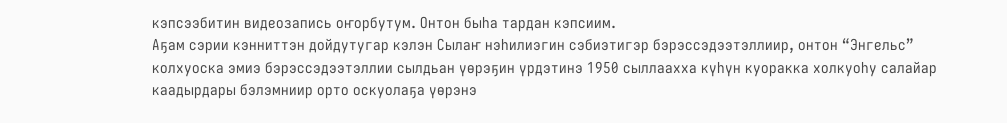кэпсээбитин видеозапись оҥорбутум. Онтон быһа тардан кэпсиим.
Аҕам сэрии кэнниттэн дойдутугар кэлэн Сылаҥ нэһилиэгин сэбиэтигэр бэрэссэдээтэллиир, онтон “Энгельс” колхуоска эмиэ бэрэссэдээтэллии сылдьан үөрэҕин үрдэтинэ 1950 сыллаахха күһүн куоракка холкуоһу салайар каадырдары бэлэмниир орто оскуолаҕа үөрэнэ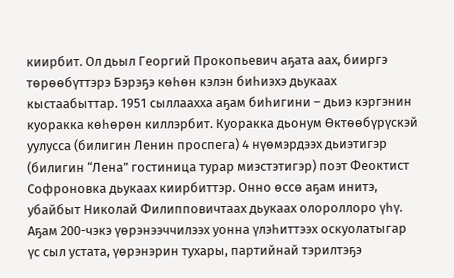киирбит. Ол дьыл Георгий Прокопьевич аҕата аах, бииргэ төрөөбүттэрэ Бэрэҕэ көһөн кэлэн биһиэхэ дьукаах кыстаабыттар. 1951 сыллаахха аҕам биһигини – дьиэ кэргэнин куоракка көһөрөн киллэрбит. Куоракка дьонум Өктөөбүрүскэй уулусса (билигин Ленин проспега) 4 нүөмэрдээх дьиэтигэр (билигин “Лена” гостиница турар миэстэтигэр) поэт Феоктист Софроновка дьукаах киирбиттэр. Онно өссө аҕам инитэ, убайбыт Николай Филипповичтаах дьукаах олороллоро үһү.
Аҕам 200-чэкэ үөрэнээччилээх уонна үлэһиттээх оскуолатыгар үс сыл устата, үөрэнэрин тухары, партийнай тэрилтэҕэ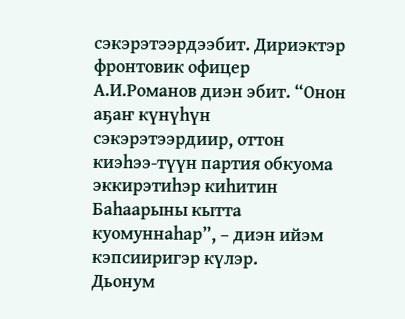сэкэрэтээрдээбит. Дириэктэр фронтовик офицер А.И.Романов диэн эбит. “Онон аҕаҥ күнүһүн сэкэрэтээрдиир, оттон киэһээ-түүн партия обкуома эккирэтиһэр киһитин Баһаарыны кытта куомуннаһар”, – диэн ийэм кэпсииригэр күлэр.
Дьонум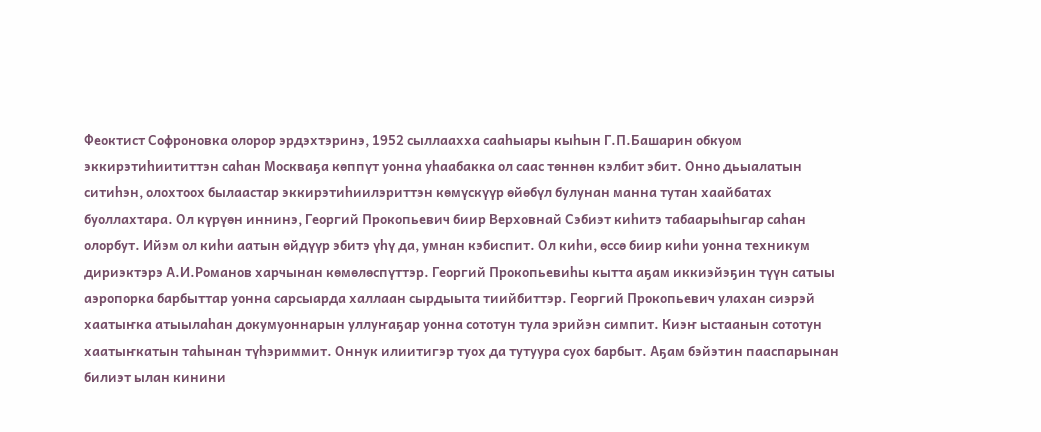Феоктист Софроновка олорор эрдэхтэринэ, 1952 сыллаахха сааһыары кыһын Г.П.Башарин обкуом эккирэтиһиититтэн саһан Москваҕа көппүт уонна уһаабакка ол саас төннөн кэлбит эбит. Онно дьыалатын ситиһэн, олохтоох былаастар эккирэтиһиилэриттэн көмүскүүр өйөбүл булунан манна тутан хаайбатах буоллахтара. Ол күрүөн иннинэ, Георгий Прокопьевич биир Верховнай Сэбиэт киһитэ табаарыһыгар саһан олорбут. Ийэм ол киһи аатын өйдүүр эбитэ үһү да, умнан кэбиспит. Ол киһи, өссө биир киһи уонна техникум дириэктэрэ А.И.Романов харчынан көмөлөспүттэр. Георгий Прокопьевиһы кытта аҕам иккиэйэҕин түүн сатыы аэропорка барбыттар уонна сарсыарда халлаан сырдыыта тиийбиттэр. Георгий Прокопьевич улахан сиэрэй хаатыҥка атыылаһан докумуоннарын уллуҥаҕар уонна сототун тула эрийэн симпит. Киэҥ ыстаанын сототун хаатыҥкатын таһынан түһэриммит. Оннук илиитигэр туох да тутуура суох барбыт. Аҕам бэйэтин пааспарынан билиэт ылан кинини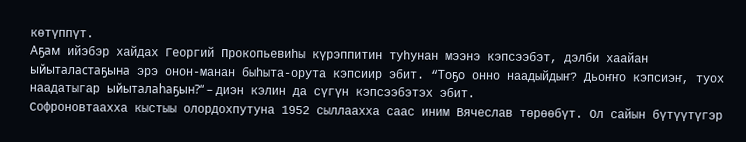көтүппүт.
Аҕам ийэбэр хайдах Георгий Прокопьевиһы күрэппитин туһунан мээнэ кэпсээбэт, дэлби хаайан ыйыталастаҕына эрэ онон-манан быһыта-орута кэпсиир эбит. “Тоҕо онно наадыйдыҥ? Дьоҥҥо кэпсиэҥ, туох наадатыгар ыйыталаһаҕын?“ – диэн кэлин да сүгүн кэпсээбэтэх эбит.
Софроновтаахха кыстыы олордохпутуна 1952 сыллаахха саас иним Вячеслав төрөөбүт. Ол сайын бүтүүтүгэр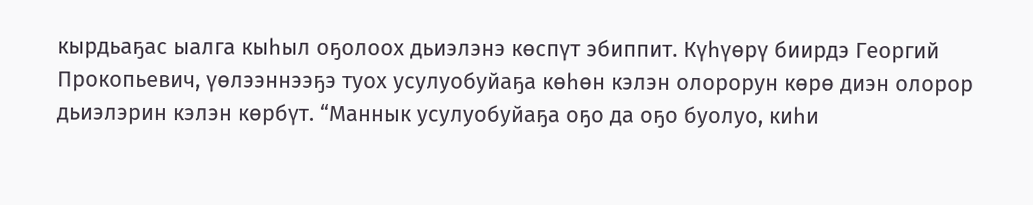кырдьаҕас ыалга кыһыл оҕолоох дьиэлэнэ көспүт эбиппит. Күһүөрү биирдэ Георгий Прокопьевич, үөлээннээҕэ туох усулуобуйаҕа көһөн кэлэн олорорун көрө диэн олорор дьиэлэрин кэлэн көрбүт. “Маннык усулуобуйаҕа оҕо да оҕо буолуо, киһи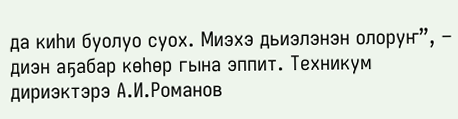да киһи буолуо суох. Миэхэ дьиэлэнэн олоруҥ”, – диэн аҕабар көһөр гына эппит. Техникум дириэктэрэ А.И.Романов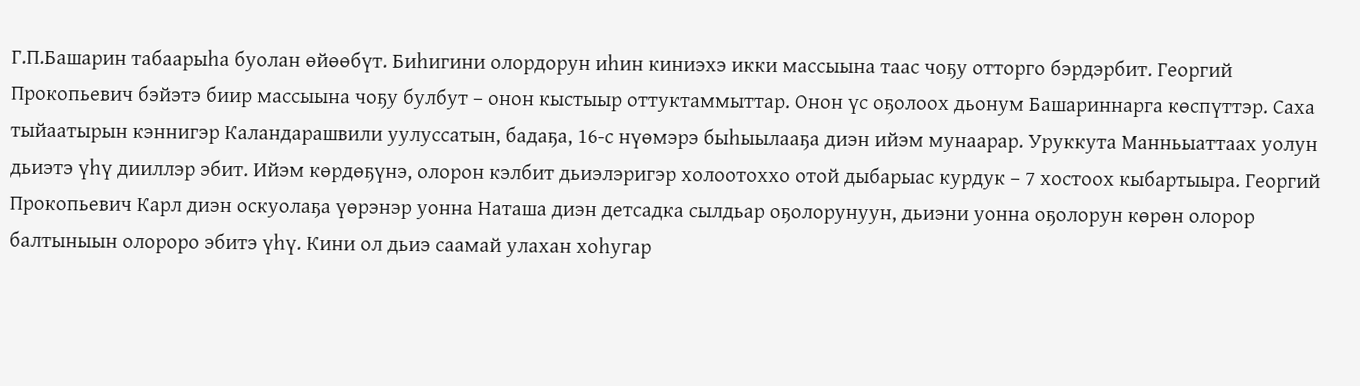Г.П.Башарин табаарыһа буолан өйөөбүт. Биһигини олордорун иһин киниэхэ икки массыына таас чоҕу отторго бэрдэрбит. Георгий Прокопьевич бэйэтэ биир массыына чоҕу булбут – онон кыстыыр оттуктаммыттар. Онон үс оҕолоох дьонум Башариннарга көспүттэр. Саха тыйаатырын кэннигэр Каландарашвили уулуссатын, бадаҕа, 16-с нүөмэрэ быһыылааҕа диэн ийэм мунаарар. Уруккута Манньыаттаах уолун дьиэтэ үһү дииллэр эбит. Ийэм көрдөҕүнэ, олорон кэлбит дьиэлэригэр холоотоххо отой дыбарыас курдук – 7 хостоох кыбартыыра. Георгий Прокопьевич Карл диэн оскуолаҕа үөрэнэр уонна Наташа диэн детсадка сылдьар оҕолорунуун, дьиэни уонна оҕолорун көрөн олорор балтыныын олороро эбитэ үһү. Кини ол дьиэ саамай улахан хоһугар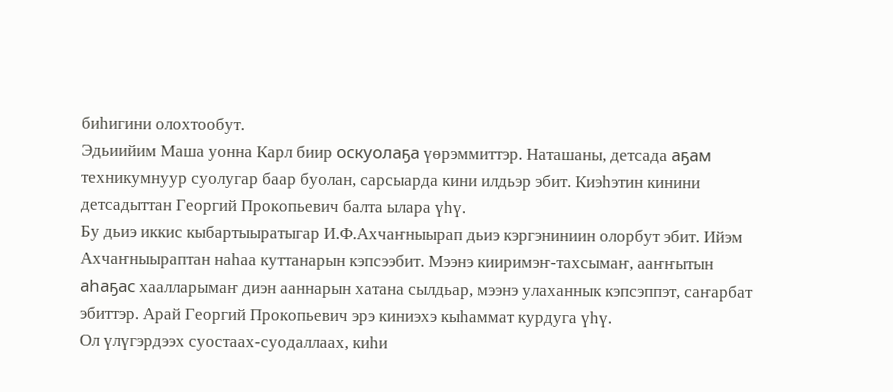биһигини олохтообут.
Эдьиийим Маша уонна Карл биир оскуолаҕа үөрэммиттэр. Наташаны, детсада аҕам техникумнуур суолугар баар буолан, сарсыарда кини илдьэр эбит. Киэһэтин кинини детсадыттан Георгий Прокопьевич балта ылара үһү.
Бу дьиэ иккис кыбартыыратыгар И.Ф.Ахчаҥныырап дьиэ кэргэниниин олорбут эбит. Ийэм Ахчаҥныыраптан наһаа куттанарын кэпсээбит. Мээнэ кииримэҥ-тахсымаҥ, ааҥҥытын аһаҕас хаалларымаҥ диэн ааннарын хатана сылдьар, мээнэ улаханнык кэпсэппэт, саҥарбат эбиттэр. Арай Георгий Прокопьевич эрэ киниэхэ кыһаммат курдуга үһү.
Ол үлүгэрдээх суостаах-суодаллаах, киһи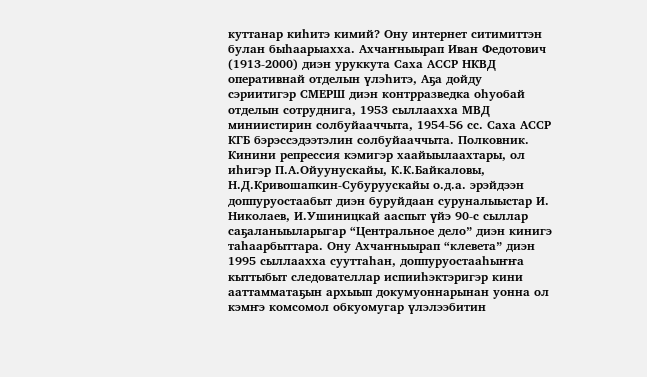куттанар киһитэ кимий? Ону интернет ситимиттэн булан быһаарыахха. Ахчаҥныырап Иван Федотович (1913-2000) диэн уруккута Саха АССР НКВД оперативнай отделын үлэһитэ, Аҕа дойду сэриитигэр СМЕРШ диэн контрразведка оһуобай отделын сотруднига, 1953 сыллаахха МВД миниистирин солбуйааччыта, 1954-56 сс. Саха АССР КГБ бэрэссэдээтэлин солбуйааччыта. Полковник. Кинини репрессия кэмигэр хаайыылаахтары, ол иһигэр П.А.Ойуунускайы, К.К.Байкаловы, Н.Д.Кривошапкин-Субуруускайы о.д.а. эрэйдээн доппуруостаабыт диэн буруйдаан суруналыыстар И. Николаев, И.Ушиницкай ааспыт үйэ 90-с сыллар саҕаланыыларыгар “Центральное дело” диэн кинигэ таһаарбыттара. Ону Ахчаҥныырап “клевета” диэн 1995 сыллаахха сууттаһан, доппуруостааһыҥҥа кыттыбыт следователлар испииһэктэригэр кини ааттамматаҕын архыып докумуоннарынан уонна ол кэмҥэ комсомол обкуомугар үлэлээбитин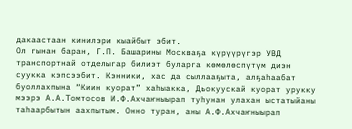дакаастаан кинилэри кыайбыт эбит.
Ол гынан баран, Г.П. Башарины Москваҕа күрүүрүгэр УВД транспортнай отделыгар билиэт буларга көмөлөспүтүм диэн суукка кэпсээбит. Кэнники, хас да сыллааҕыта, алҕаһаабат буоллахпына “Киин куорат” хаһыакка, Дьокуускай куорат урукку мээрэ А.А.Томтосов И.Ф.Ахчаҥныырап туһунан улахан ыстатыйаны таһаарбытын аахпытым. Онно туран, аны А.Ф.Ахчаҥныырап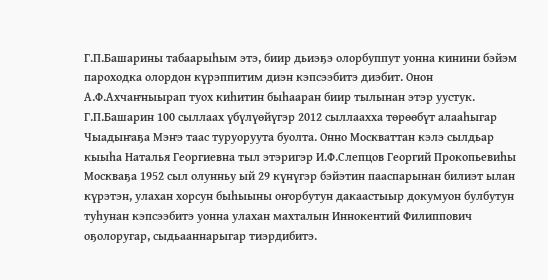Г.П.Башарины табаарыһым этэ, биир дьиэҕэ олорбуппут уонна кинини бэйэм пароходка олордон күрэппитим диэн кэпсээбитэ диэбит. Онон А.Ф.Ахчаҥныырап туох киһитин быһааран биир тылынан этэр уустук.
Г.П.Башарин 100 сыллаах үбүлүөйүгэр 2012 сыллаахха төрөөбүт алааһыгар Чыадыҥаҕа Мэҥэ таас туруоруута буолта. Онно Москваттан кэлэ сылдьар кыыһа Наталья Георгиевна тыл этэригэр И.Ф.Слепцов Георгий Прокопьевиһы Москваҕа 1952 сыл олунньу ый 29 күнүгэр бэйэтин пааспарынан билиэт ылан күрэтэн, улахан хорсун быһыыны оҥорбутун дакаастыыр докумуон булбутун туһунан кэпсээбитэ уонна улахан махталын Иннокентий Филиппович оҕолоругар, сыдьааннарыгар тиэрдибитэ.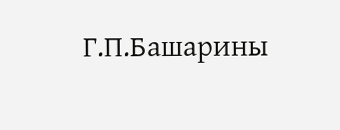Г.П.Башарины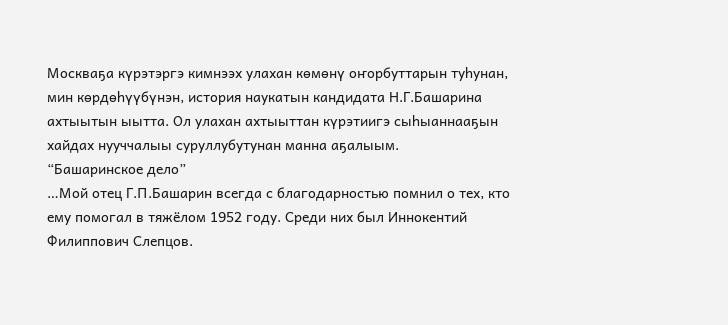Москваҕа күрэтэргэ кимнээх улахан көмөнү оҥорбуттарын туһунан, мин көрдөһүүбүнэн, история наукатын кандидата Н.Г.Башарина ахтыытын ыытта. Ол улахан ахтыыттан күрэтиигэ сыһыаннааҕын хайдах нууччалыы суруллубутунан манна аҕалыым.
“Башаринское дело”
…Мой отец Г.П.Башарин всегда с благодарностью помнил о тех, кто ему помогал в тяжёлом 1952 году. Среди них был Иннокентий Филиппович Слепцов.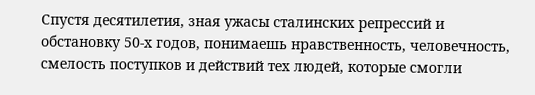Спустя десятилетия, зная ужасы сталинских репрессий и обстановку 50-х годов, понимаешь нравственность, человечность, смелость поступков и действий тех людей, которые смогли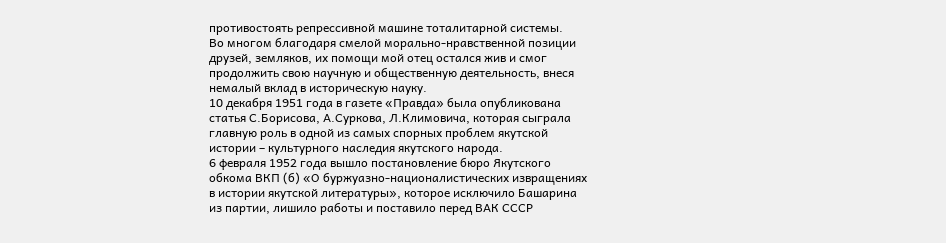противостоять репрессивной машине тоталитарной системы.
Во многом благодаря смелой морально-нравственной позиции друзей, земляков, их помощи мой отец остался жив и смог продолжить свою научную и общественную деятельность, внеся немалый вклад в историческую науку.
10 декабря 1951 года в газете «Правда» была опубликована статья С.Борисова, А.Суркова, Л.Климовича, которая сыграла главную роль в одной из самых спорных проблем якутской истории – культурного наследия якутского народа.
6 февраля 1952 года вышло постановление бюро Якутского обкома ВКП (б) «О буржуазно-националистических извращениях в истории якутской литературы», которое исключило Башарина из партии, лишило работы и поставило перед ВАК СССР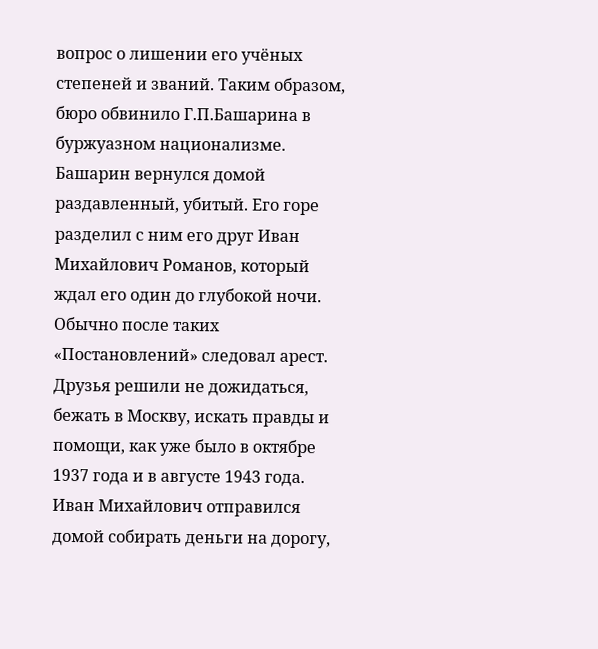вопрос о лишении его учёных степеней и званий. Таким образом, бюро обвинило Г.П.Башарина в буржуазном национализме. Башарин вернулся домой раздавленный, убитый. Его горе разделил с ним его друг Иван Михайлович Романов, который ждал его один до глубокой ночи. Обычно после таких «Постановлений» следовал арест. Друзья решили не дожидаться, бежать в Москву, искать правды и помощи, как уже было в октябре 1937 года и в августе 1943 года.
Иван Михайлович отправился домой собирать деньги на дорогу,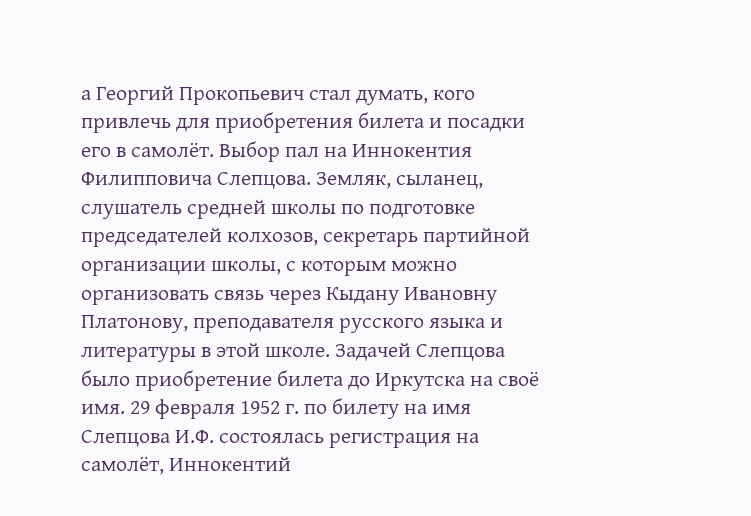а Георгий Прокопьевич стал думать, кого привлечь для приобретения билета и посадки его в самолёт. Выбор пал на Иннокентия Филипповича Слепцова. Земляк, сыланец, слушатель средней школы по подготовке председателей колхозов, секретарь партийной организации школы, с которым можно организовать связь через Кыдану Ивановну Платонову, преподавателя русского языка и литературы в этой школе. Задачей Слепцова было приобретение билета до Иркутска на своё имя. 29 февраля 1952 г. по билету на имя Слепцова И.Ф. состоялась регистрация на самолёт, Иннокентий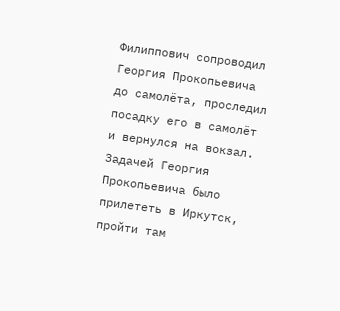Филиппович сопроводил Георгия Прокопьевича до самолёта, проследил посадку его в самолёт и вернулся на вокзал.
Задачей Георгия Прокопьевича было прилететь в Иркутск, пройти там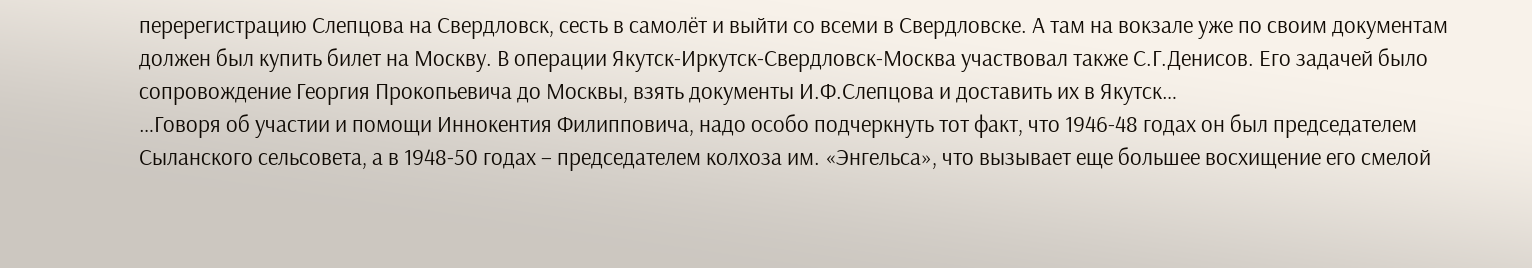перерегистрацию Слепцова на Свердловск, сесть в самолёт и выйти со всеми в Свердловске. А там на вокзале уже по своим документам должен был купить билет на Москву. В операции Якутск-Иркутск-Свердловск-Москва участвовал также С.Г.Денисов. Его задачей было сопровождение Георгия Прокопьевича до Москвы, взять документы И.Ф.Слепцова и доставить их в Якутск…
…Говоря об участии и помощи Иннокентия Филипповича, надо особо подчеркнуть тот факт, что 1946-48 годах он был председателем Сыланского сельсовета, а в 1948-50 годах – председателем колхоза им. «Энгельса», что вызывает еще большее восхищение его смелой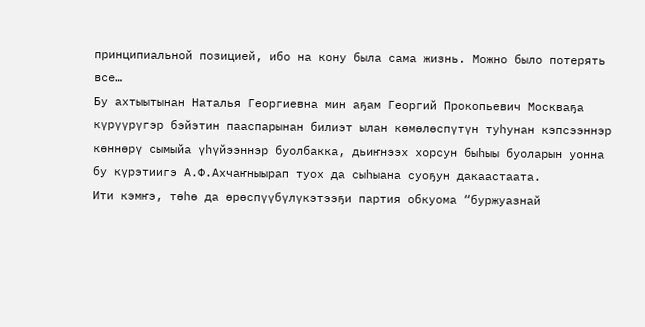принципиальной позицией, ибо на кону была сама жизнь. Можно было потерять все…
Бу ахтыытынан Наталья Георгиевна мин аҕам Георгий Прокопьевич Москваҕа күрүүрүгэр бэйэтин пааспарынан билиэт ылан көмөлөспүтүн туһунан кэпсээннэр көннөрү сымыйа үһүйээннэр буолбакка, дьиҥнээх хорсун быһыы буоларын уонна бу күрэтиигэ А.Ф.Ахчаҥныырап туох да сыһыана суоҕун дакаастаата.
Ити кэмҥэ, төһө да өрөспүүбүлүкэтээҕи партия обкуома “буржуазнай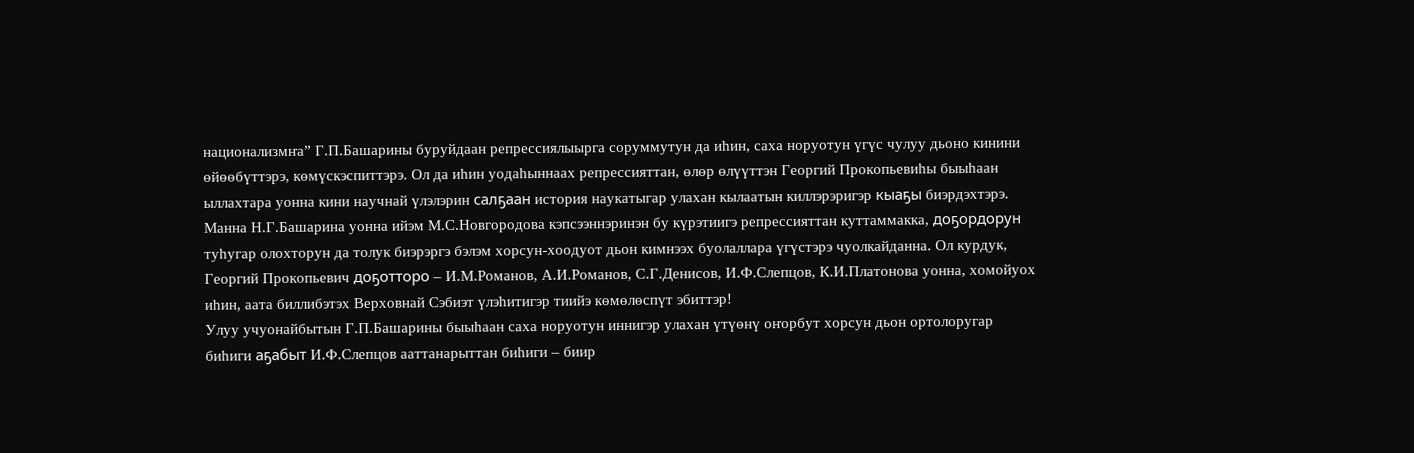национализмҥа” Г.П.Башарины буруйдаан репрессиялыырга соруммутун да иһин, саха норуотун үгүс чулуу дьоно кинини өйөөбүттэрэ, көмүскэспиттэрэ. Ол да иһин уодаһыннаах репрессияттан, өлөр өлүүттэн Георгий Прокопьевиһы быыһаан ыллахтара уонна кини научнай үлэлэрин салҕаан история наукатыгар улахан кылаатын киллэрэригэр кыаҕы биэрдэхтэрэ.
Манна Н.Г.Башарина уонна ийэм М.С.Новгородова кэпсээннэринэн бу күрэтиигэ репрессияттан куттаммакка, доҕордорун туһугар олохторун да толук биэрэргэ бэлэм хорсун-хоодуот дьон кимнээх буолаллара үгүстэрэ чуолкайданна. Ол курдук, Георгий Прокопьевич доҕотторо – И.М.Романов, А.И.Романов, С.Г.Денисов, И.Ф.Слепцов, К.И.Платонова уонна, хомойуох иһин, аата биллибэтэх Верховнай Сэбиэт үлэһитигэр тиийэ көмөлөспүт эбиттэр!
Улуу учуонайбытын Г.П.Башарины быыһаан саха норуотун иннигэр улахан үтүөнү оҥорбут хорсун дьон ортолоругар биһиги аҕабыт И.Ф.Слепцов ааттанарыттан биһиги – биир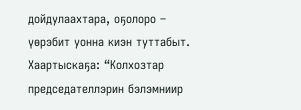дойдулаахтара, оҕолоро – үөрэбит уонна киэн туттабыт.
Хаартыскаҕа: “Колхозтар председателлэрин бэлэмниир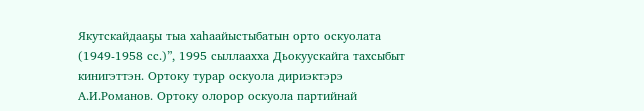Якутскайдааҕы тыа хаһаайыстыбатын орто оскуолата (1949-1958 сс.)”, 1995 сыллаахха Дьокуускайга тахсыбыт кинигэттэн. Ортоку турар оскуола дириэктэрэ А.И.Романов. Ортоку олорор оскуола партийнай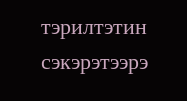тэрилтэтин сэкэрэтээрэ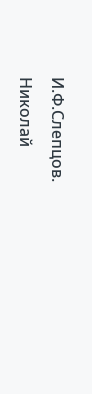И.Ф.Слепцов.
Николай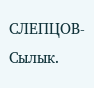СЛЕПЦОВ-Сылык.